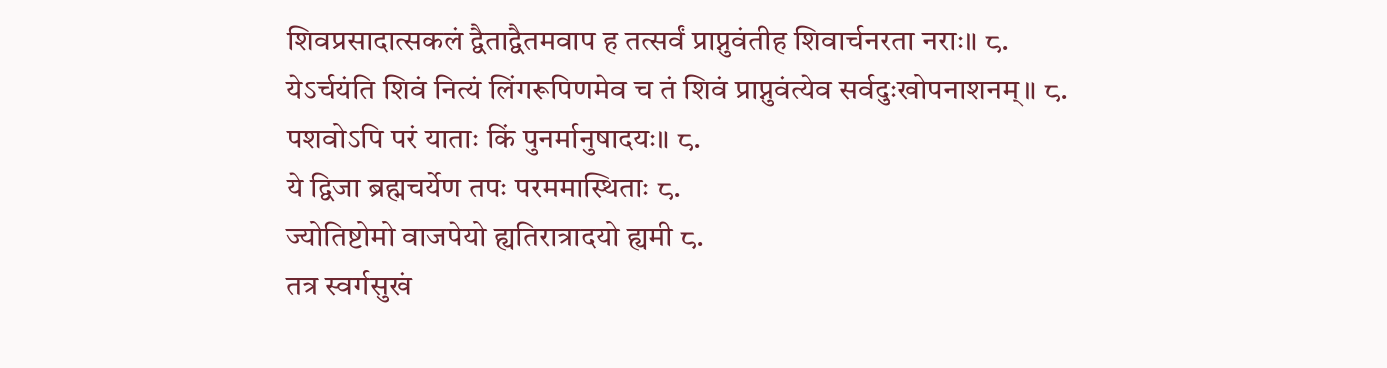शिवप्रसादात्सकलं द्वैताद्वैतमवाप ह तत्सर्वं प्राप्नुवंतीह शिवार्चनरता नराः॥ ८.
येऽर्चयंति शिवं नित्यं लिंगरूपिणमेव च तं शिवं प्राप्नुवंत्येव सर्वदुःखोपनाशनम्॥ ८.
पशवोऽपि परं याताः किं पुनर्मानुषादयः॥ ८.
ये द्विजा ब्रह्मचर्येण तपः परममास्थिताः ८.
ज्योतिष्टोमो वाजपेयो ह्यतिरात्रादयो ह्यमी ८.
तत्र स्वर्गसुखं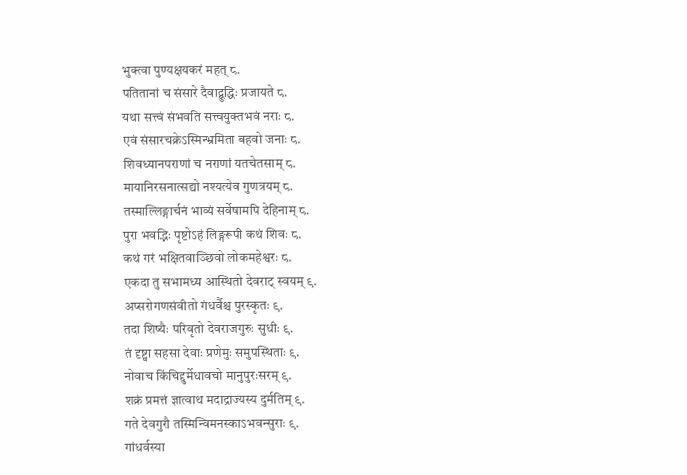भुक्त्वा पुण्यक्षयकरं महत् ८.
पतितानां च संसारे दैवाद्बुद्धिः प्रजायते ८.
यथा सत्त्वं संभवति सत्त्वयुक्तभवं नराः ८.
एवं संसारचक्रेऽस्मिन्भ्रमिता बहवो जनाः ८.
शिवध्यानपराणां च नराणां यतचेतसाम् ८.
मायानिरसनात्सद्यो नश्यत्येव गुणत्रयम् ८.
तस्माल्लिङ्गार्चनं भाव्यं सर्वेषामपि देहिनाम् ८.
पुरा भवद्भिः पृष्टोऽहं लिङ्गरूपी कथं शिवः ८.
कथं गरं भक्षितवाञ्छिवो लोकमहेश्वरः ८.
एकदा तु सभामध्य आस्थितो देवराट् स्वयम् ९.
अप्सरोगणसंवीतो गंधर्वैश्च पुरस्कृतः ९.
तदा शिष्यैः परिवृतो देवराजगुरुः सुधीः ९.
तं दृष्ट्वा सहसा देवाः प्रणेमुः समुपस्थिताः ९.
नोवाच किंचिद्दुर्मेधावचो मानुपुरःसरम् ९.
शक्रं प्रमत्तं ज्ञात्वाथ मदाद्राज्यस्य दुर्मतिम् ९.
गते देवगुरौ तस्मिन्विमनस्काऽभवन्सुराः ९.
गांधर्वस्या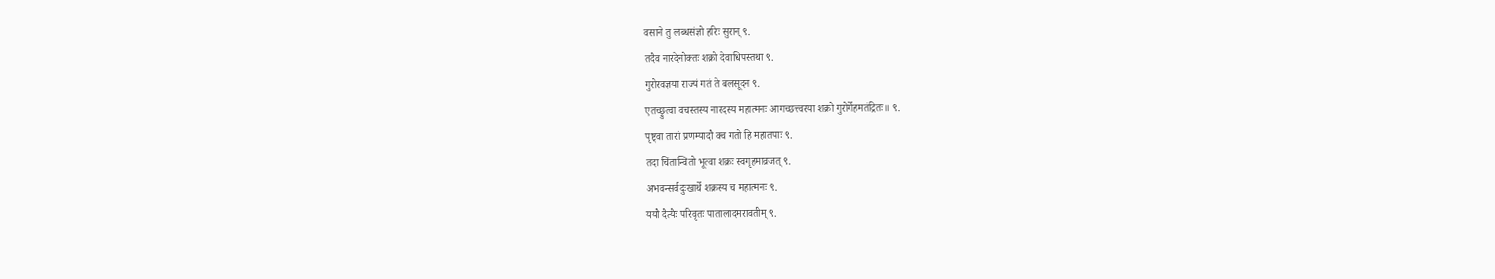वसाने तु लब्धसंज्ञो हरिः सुरान् ९.
तदैव नारदेनोक्तः शक्रो देवाधिपस्तथा ९.
गुरोरवज्ञया राज्यं गतं ते बलसूदन ९.
एतच्छ्रुत्वा वचस्तस्य नारदस्य महात्मनः आगच्छत्त्वरया शक्रो गुरोर्गेहमतंद्रितः॥ ९.
पृष्ट्वा तारां प्रणम्यादौ क्व गतो हि महातपाः ९.
तदा चिंतान्वितो भूत्वा शक्रः स्वगृहमाव्रजत् ९.
अभवन्सर्वदुःखार्थे शक्रस्य च महात्मनः ९.
ययौ दैत्यैः परिवृतः पातालादमरावतीम् ९.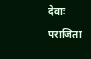देवाः पराजिता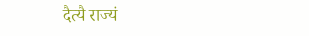दैत्यै राज्यं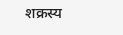शक्रस्य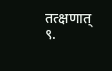तत्क्षणात् ९.